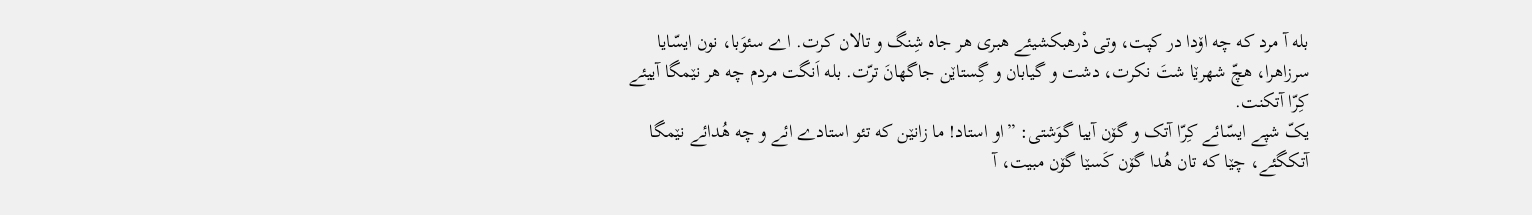بله آ مرد که چه اۆدا در کپت، وتی دْرهبکشیئے هبری هر جاه شِنگ و تالان کرت. اے سئوَبا، نون ایسّایا سرزاهرا، هچّ شهرێا شتَ نکرت، دشت و گیابان و گِستاێن جاگهانَ ترّت. بله اَنگت مردم چه هر نێمگا آییئے کِرّا آتکنت.
یکّ شپے ایسّائے کِرّا آتک و گۆن آییا گوَشتی: ”او استاد! ما زانێن که تئو استادے ائے و چه هُدائے نێمگا آتکگئے، چێا که تان هُدا گۆن کَسێا گۆن مبیت، آ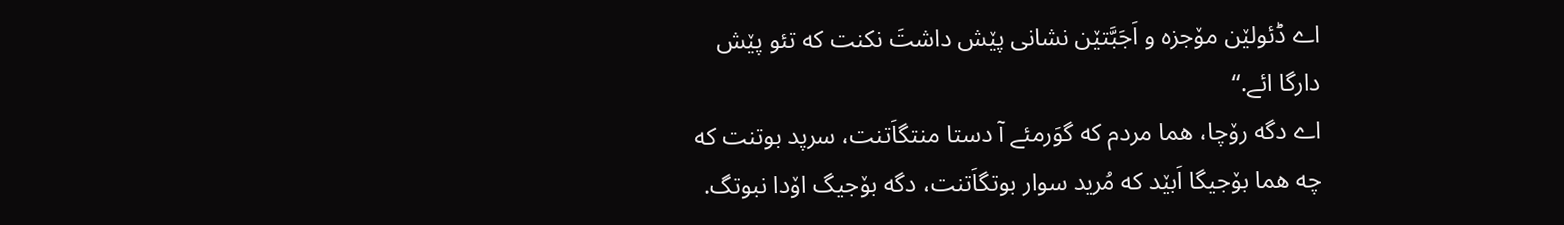اے ڈئولێن مۆجزه و اَجَبَّتێن نشانی پێش داشتَ نکنت که تئو پێش دارگا ائے.“
اے دگه رۆچا، هما مردم که گوَرمئے آ دستا منتگاَتنت، سرپد بوتنت که چه هما بۆجیگا اَبێد که مُرید سوار بوتگاَتنت، دگه بۆجیگ اۆدا نبوتگ.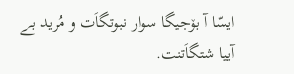ایسّا آ بۆجیگا سوار نبوتگاَت و مُرید بے آییا شتگاَتنت.